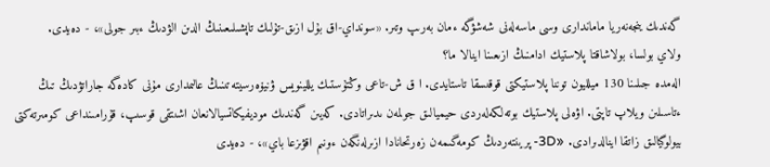گەندىك ينجەنەريا ماماندارى وسى ماسەلەنى شەشۋگە ءمان بەرىپ وتىر. «سونداي-اق بۇل ازىق-تۇلىك تاپشىلىعىنىڭ الدىن الۋدىڭ ءبىر جولى»، - دەيدى.
ولاي بولسا، بولاشاقتا پلاستيك ادامنىڭ ازىعىنا اينالا ما؟
الەمدە جىلىنا 130 ميلليون توننا پلاستيكتى قوقىسقا تاستايدى. ا ق ش-تاعى وڭتۇستىك يللينويس ۋنيۆەرسيتەتىنىڭ عالىمدارى مۇنى كادەگە جاراتۋدىڭ تىڭ ءتاسىلىن ويلاپ تاپتى. اۋەلى پلاستيك بوتەلكەلەردى حيميالىق جولمەن ىدىراتادى. كەيىن گەندىك موديفيكاتسيالانعان اشىتقى قوسىپ، قۇرامىنداعى كومىرتەكتى بيولوگيالىق زاتقا اينالدىرادى. «3D- پرينتەردىڭ كومەگىمەن زەرتحانادا ازىرلەنگەن ءونىم اقۋىزعا باي»، - دەيدى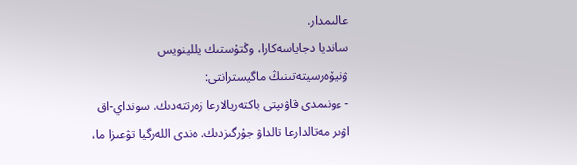عالىمدار.
سانديا دجاياسەكارا، وڭتۇستىك يللينويس ۋنيۆەرسيتەتىنىڭ ماگيسترانتى:
- ءونىمدى قاۋىپتى باكتەريالارعا زەرتتەدىك. سونداي-اق اۋىر مەتالدارعا تالداۋ جۇرگىزدىك. ەندى اللەرگيا تۋعىزا ما،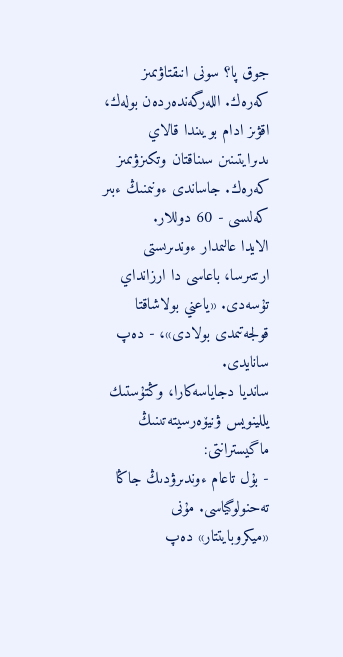جوق پا؟ سونى انىقتاۋىمىز كەرەك. اللەرگەندەردەن بولەك، اقۋىز ادام بويىندا قالاي ىدىرايتىنىن سىناقتان وتكىزۋىمىز كەرەك. جاساندى ءونىمنىڭ ءبىر كەلىسى - 60 دوللار.
الايدا عالىمدار ءوندىرىستى ارتتىرسا، باعاسى دا ارزانداي تۇسەدى. «ياعني بولاشاقتا قولجەتىمدى بولادى»، - دەپ سانايدى.
سانديا دجاياسەكارا، وڭتۇستىك يللينويس ۋنيۆەرسيتەتىنىڭ ماگيسترانتى:
- بۇل تاعام ءوندىرۋدىڭ جاڭا تەحنولوگياسى. مۇنى «ميكروبايتتار» دەپ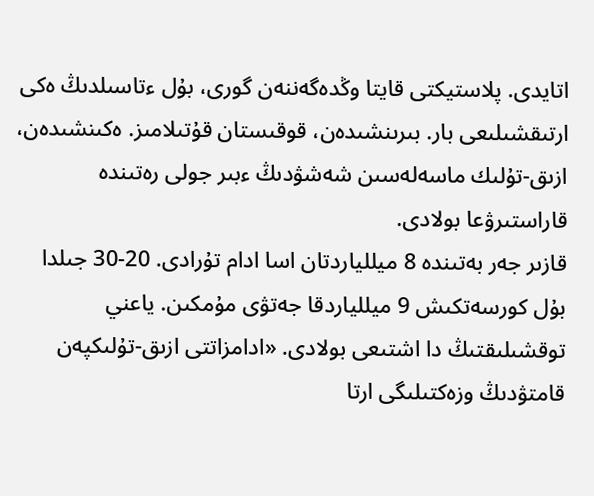اتايدى. پلاستيكتى قايتا وڭدەگەننەن گورى، بۇل ءتاسىلدىڭ ەكى ارتىقشىلىعى بار. بىرىنشىدەن، قوقىستان قۇتىلامىز. ەكىنشىدەن، ازىق-تۇلىك ماسەلەسىن شەشۋدىڭ ءبىر جولى رەتىندە قاراستىرۋعا بولادى.
قازىر جەر بەتىندە 8 ميللياردتان اسا ادام تۇرادى. 20-30 جىلدا بۇل كورسەتكىش 9 ميللياردقا جەتۋى مۇمكىن. ياعني توقشىلىقتىڭ دا اشتىعى بولادى. «ادامزاتتى ازىق-تۇلىكپەن قامتۋدىڭ وزەكتىلىگى ارتا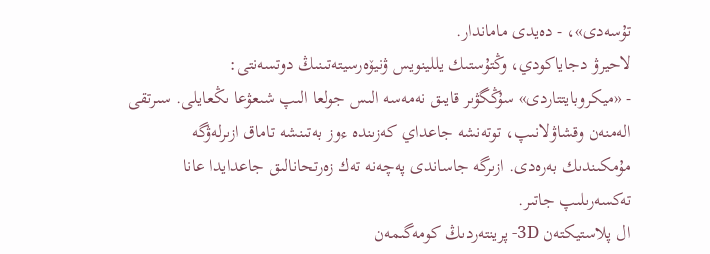تۇسەدى»، - دەيدى ماماندار.
لاحيرۋ دجاياكودي، وڭتۇستىك يللينويس ۋنيۆەرسيتەتىنىڭ دوتسەنتى:
- «ميكروبايتتاردى» سۇڭگۋىر قايىق نەمەسە الىس جولعا الىپ شىعۋعا ىڭعايلى. سىرتقى الەمنەن وقشاۋلانىپ، توتەنشە جاعداي كەزىندە ءوز بەتىنشە تاماق ازىرلەۋگە مۇمكىندىك بەرەدى. ازىرگە جاساندى پەچەنە تەك زەرتحانالىق جاعدايدا عانا تەكسەرىلىپ جاتىر.
ال پلاستيكتەن 3D- پرينتەردىڭ كومەگىمەن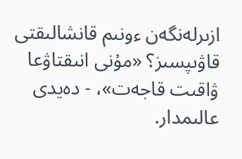ازىرلەنگەن ءونىم قانشالىقتى قاۋىپسىز؟ «مۇنى انىقتاۋعا ۋاقىت قاجەت»، - دەيدى عالىمدار.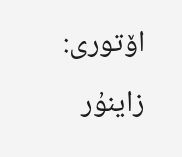اۆتورى: زاينۇر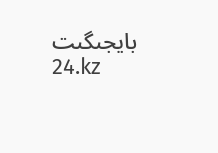بايجىگىت
24.kz